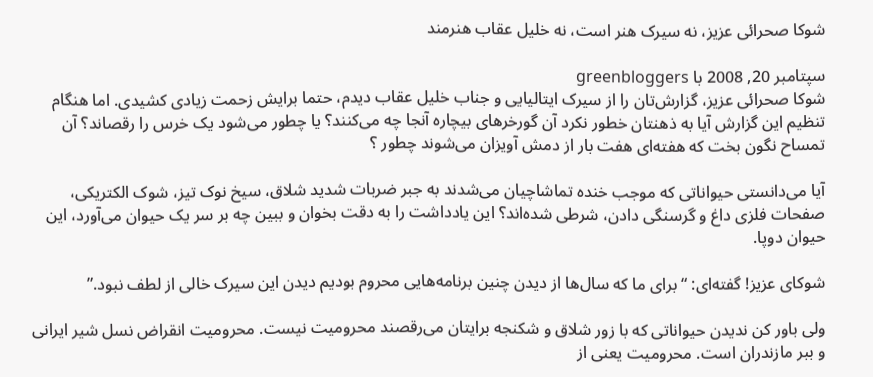شوکا صحرائی عزیز، نه سیرک هنر است، نه خلیل عقاب هنرمند

سپتامبر 20, 2008 با greenbloggers
شوکا صحرائی عزیز، گزارش‌تان را از سیرک ایتالیایی و جناب خلیل عقاب دیدم، حتما برایش زحمت زیادی کشیدی. اما هنگام تنظیم این گزارش آیا به ذهنتان خطور نکرد آن گورخرهای بیچاره آنجا چه می‌کنند؟ یا چطور می‌شود یک خرس را رقصاند؟ آن تمساح نگون بخت که هفته‌‌ای هفت بار از دمش آویزان می‌شوند چطور ؟

آیا می‌دانستی حیواناتی که موجب خنده تماشاچیان می‌شدند به جبر ضربات شدید شلاق، سیخ نوک تیز، شوک الکتریکی، صفحات فلزی داغ و گرسنگی دادن، شرطی شده‌اند؟ این یادداشت را به دقت بخوان و ببین چه بر سر یک حیوان می‌آورد، این حیوان دوپا.

شوکای عزیز! گفته‌ای: “برای ما که سال‌ها از دیدن چنین برنامه‌هایی محروم بودیم دیدن این سیرک خالی از لطف نبود.”

ولی باور کن ندیدن حیواناتی که با زور شلاق و شکنجه برایتان می‌رقصند محرومیت نیست. محرومیت انقراض نسل شیر ایرانی و ببر مازندران است. محرومیت یعنی از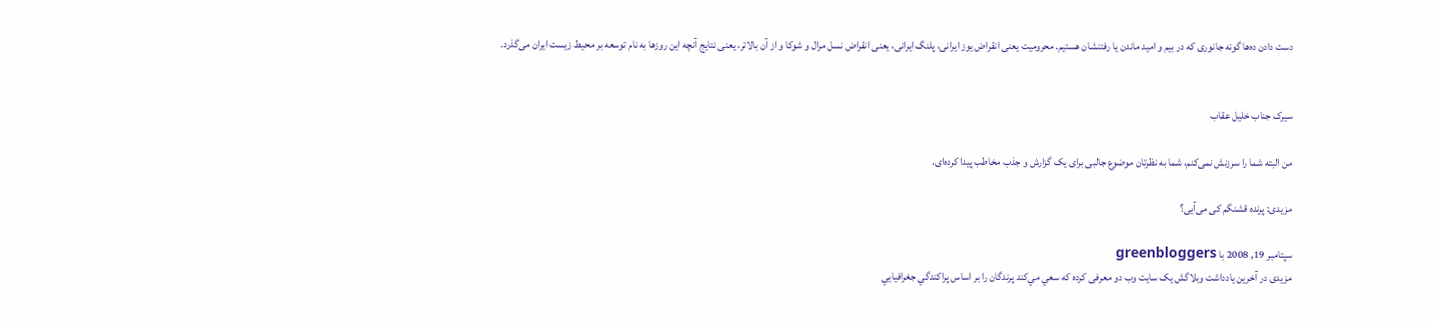دست دادن ده‌ها گونه جانوری که در بیم و امید ماندن یا رفتنشان هستیم. محرومیت یعنی انقراض یوز ایرانی، پلنگ ایرانی، یعنی انقراض نسل مرال و شوکا و از آن بالاتر، یعنی نتایج آنچه این روزها به نام توسعه بر محیط زیست ایران می‌گذرد.


سیرک جناب خلیل عقاب

من البته شما را سرزنش نمی‌کنم، شما به نظرتان موضوع جالبی برای یک گزارش و جذب مخاطب پیدا کرده‌ای.

مزیدی: پرنده قشنگم کی می‌آیی؟

سپتامبر 19, 2008 با greenbloggers
مزیدی در آخرین یادداشت وبلاگش یک سایت وب دو معرفی کرده که سعي مي‌كند پرندگان را بر اساس پراكندگي جغرافيايي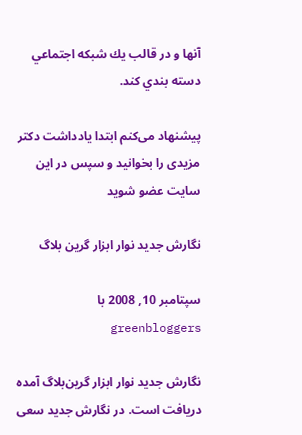آنها و در قالب يك شبكه اجتماعي دسته بندي كند.

پیشنهاد می‌کنم ابتدا یادداشت دکتر مزیدی را بخوانید و سپس در این سایت عضو شوید

نگارش جدید نوار ابزار گرین بلاگ

سپتامبر 10, 2008 با greenbloggers

نگارش جدید نوار ابزار گرین‌بلاگ آمده دریافت است. در نگارش جدید سعی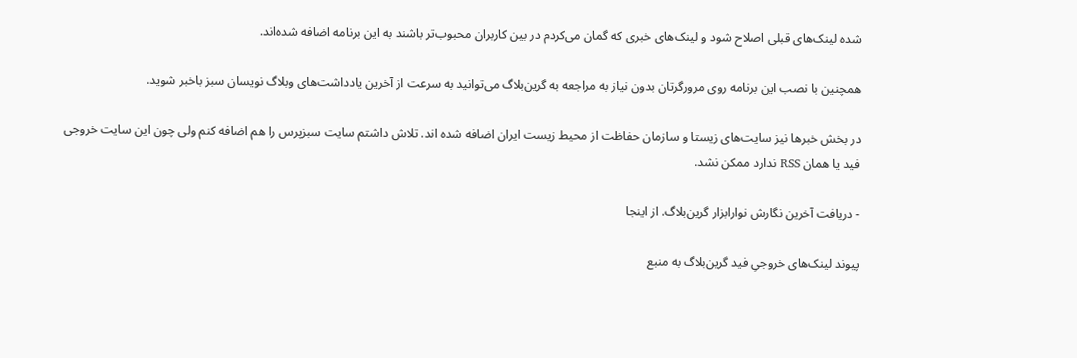شده لینک‌های قبلی اصلاح شود و لینک‌های خبری که گمان می‌کردم در بین کاربران محبوب‌تر باشند به این برنامه اضافه شده‌اند.

همچنین با نصب این برنامه روی مرورگرتان بدون نیاز به مراجعه به گرین‌بلاگ می‌توانید به سرعت از آخرین یادداشت‌های وبلاگ نویسان سبز باخبر شوید.

در بخش خبرها نیز سایت‌های زیستا و سازمان حفاظت از محیط زیست ایران اضافه شده اند. تلاش داشتم سایت سبزپرس را هم اضافه کنم ولی چون این سایت خروجی فید یا همان RSS ندارد ممکن نشد.

- دریافت آخرین نگارش نوارابزار گرین‌بلاگ. از اینجا

پیوند لینک‌های خروجیِ فید گرین‌بلاگ به منبع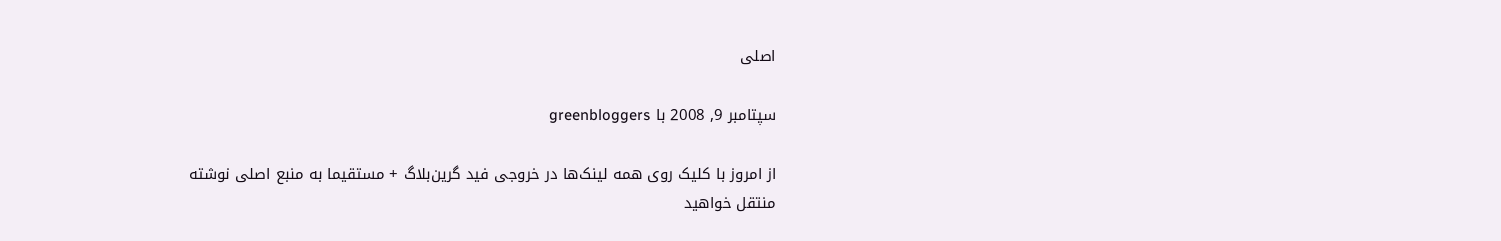اصلی

سپتامبر 9, 2008 با greenbloggers

از امروز با کلیک روی همه لینک‌ها در خروجی فید گرین‌بلاگ + مستقیما به منبع اصلی نوشته منتقل خواهید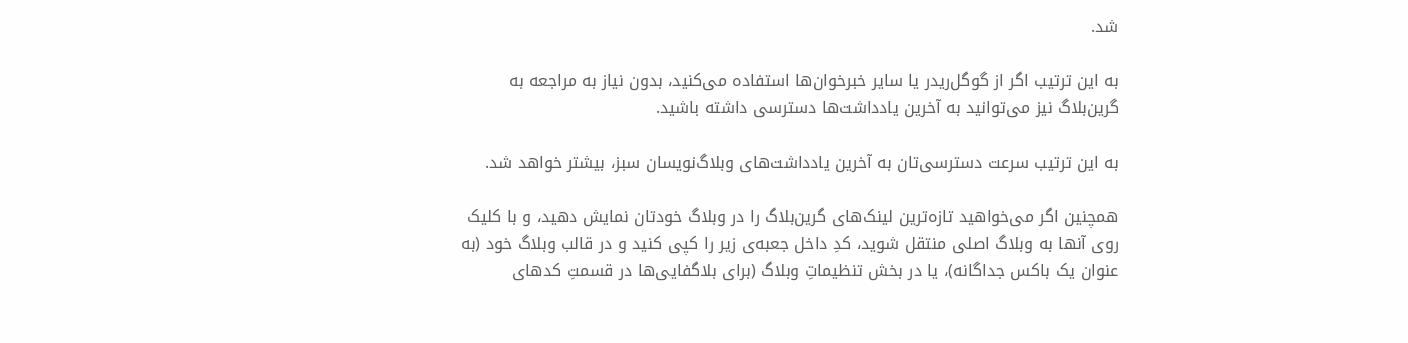شد.

به این ترتیب اگر از گوگل‌ریدر یا سایر خبرخوان‌ها استفاده می‌کنید، بدون نیاز به مراجعه به گرین‌بلاگ نیز می‌توانید به آخرین یادداشت‌ها دسترسی داشته باشید.

به این ترتیب سرعت دسترسی‌تان به آخرین یادداشت‌های وبلاگ‌نویسان سبز، بیشتر خواهد شد.

همچنین اگر می‌خواهید تازه‌ترین لینک‌های گرین‌بلاگ را در وبلاگ خودتان نمایش دهید، و با کلیک روی آنها به وبلاگ اصلی منتقل شوید، کدِ داخل جعبه‌ی زیر را کپی کنید و در قالب وبلاگ خود (به عنوان یک باکس جداگانه)، یا در بخش تنظیماتِ وبلاگ (برای بلاگفایی‌ها در قسمتِ کدهای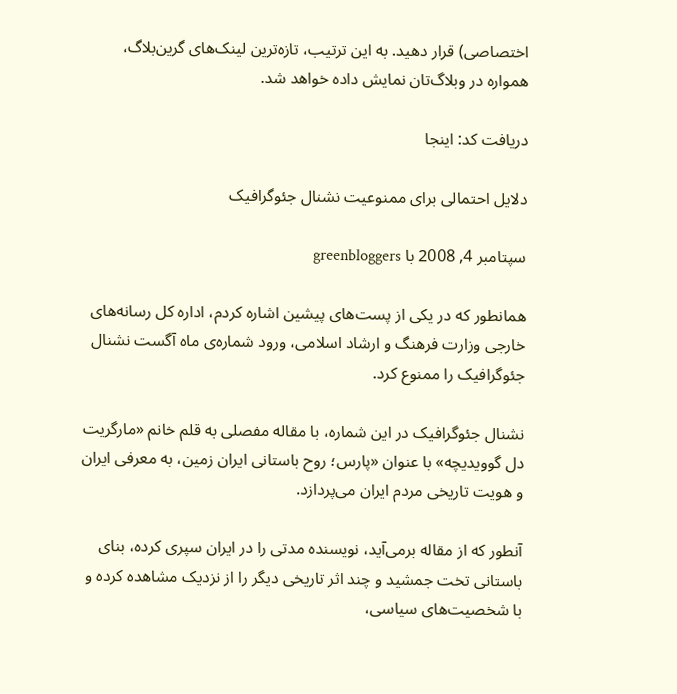اختصاصی) قرار دهید. به این ترتیب، تازه‌ترین لینک‌های گرین‌بلاگ، همواره در وبلاگ‌تان نمایش داده خواهد شد.

دریافت کد: اینجا

دلایل احتمالی برای ممنوعیت نشنال جئوگرافیک

سپتامبر 4, 2008 با greenbloggers

همانطور که در یکی از پست‌های پیشین اشاره کردم، اداره کل رسانه‌های خارجی وزارت فرهنگ و ارشاد اسلامی، ورود شماره‌ی ماه آگست نشنال جئوگرافیک را ممنوع کرد.

نشنال جئوگرافیک در این شماره، با مقاله مفصلی به قلم خانم «مارگریت دل گوویدیچه» با عنوان «پارس؛ روح باستانی ایران زمین، به معرفی ایران و هویت تاریخی مردم ایران می‌پردازد.

آنطور که از مقاله برمی‌آید، نویسنده مدتی را در ایران سپری کرده، بنای باستانی تخت جمشید و چند اثر تاریخی دیگر را از نزدیک مشاهده کرده و با شخصیت‌های سیاسی،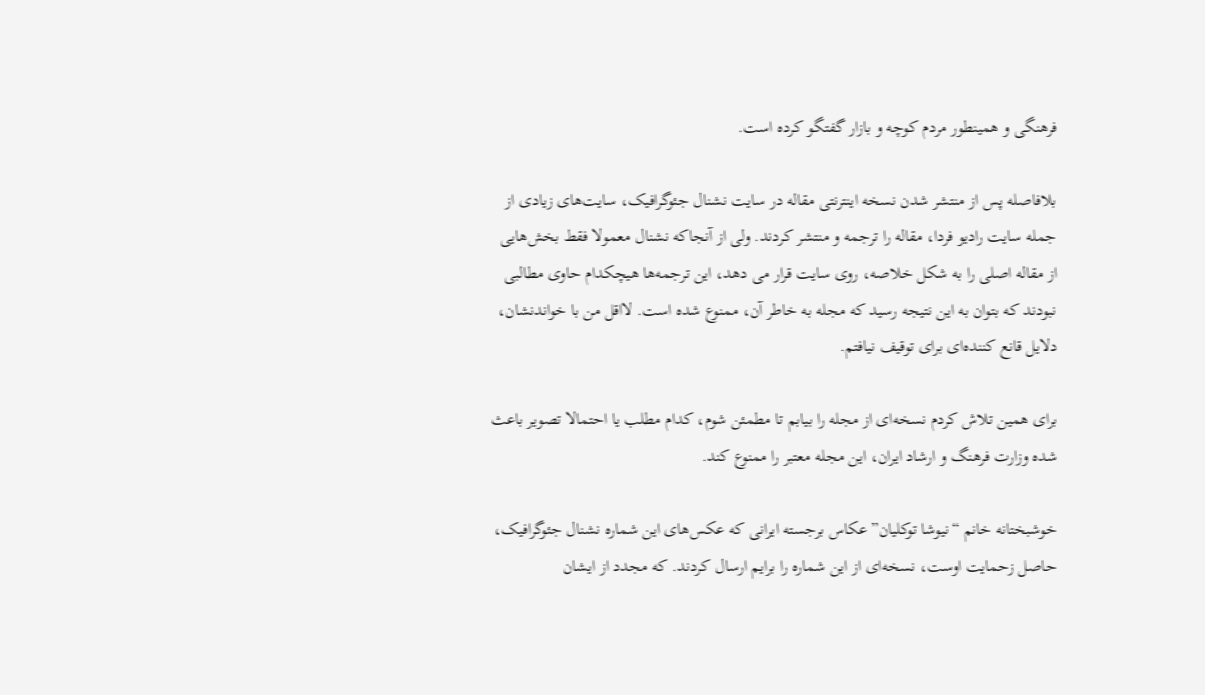فرهنگی و همینطور مردم کوچه و بازار گفتگو کرده است.

بلافاصله پس از منتشر شدن نسخه اینترنتی مقاله در سایت نشنال جئوگرافیک، سایت‌های زیادی از جمله سایت رادیو فردا، مقاله را ترجمه و منتشر کردند. ولی از آنجاکه نشنال معمولا فقط بخش‌هایی از مقاله اصلی را به شکل خلاصه، روی سایت قرار می دهد، این ترجمه‌ها هیچکدام حاوی مطالبی نبودند که بتوان به این نتیجه رسید که مجله به خاطر آن، ممنوع شده است. لااقل من با خواندنشان، دلایل قانع کننده‌ای برای توقیف نیافتم.

برای همین تلاش کردم نسخه‌ای از مجله را بیابم تا مطمئن شوم، کدام مطلب یا احتمالا تصویر باعث شده وزارت فرهنگ و ارشاد ایران، این مجله معتبر را ممنوع کند.

خوشبختانه خانم “نیوشا توکلیان” عکاس برجسته ایرانی که عکس‌های این شماره نشنال جئوگرافیک، حاصل زحمایت اوست، نسخه‌ای از این شماره را برایم ارسال کردند. که مجدد از ایشان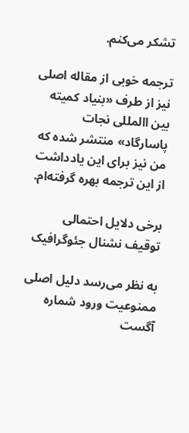تشکر می‌کنم.

ترجمه خوبی از مقاله اصلی نیز از طرف «بنیاد کمیته بین االمللی نجات پاسارگاد» منتشر شده که من نیز برای این یادداشت از این ترجمه بهره گرفته‌ام.

برخی دلایل احتمالی توقیف نشنال جئوگرافیک

به نظر می‌رسد دلیل اصلی ممنوعیت ورود شماره آگست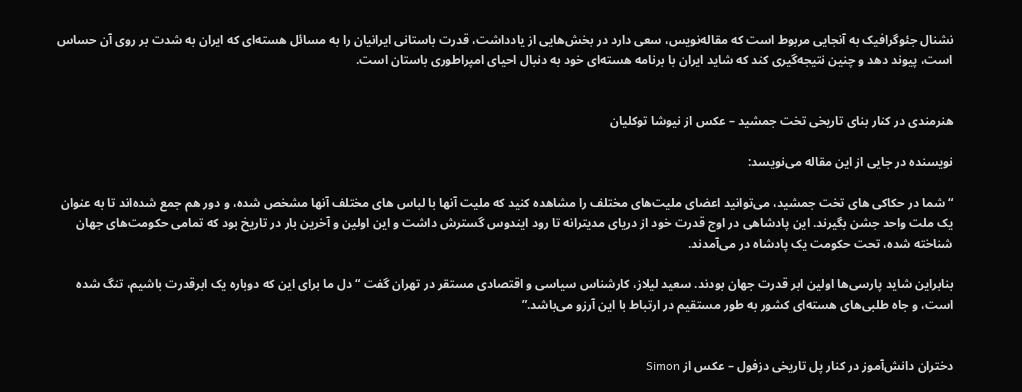نشنال جئوگرافیک به آنجایی مربوط است که مقاله‌نویس، سعی دارد در بخش‌هایی از یادداشت، قدرت باستانی ایرانیان را به مسائل هسته‌ای که ایران به شدت بر روی آن حساس است، پیوند دهد و چنین نتیجه‌گیری کند که شاید ایران با برنامه هسته‌ای خود به دنبال احیای امپراطوری باستان است.


هنرمندی در کنار بنای تاریخی تخت جمشید – عکس از نیوشا توکلیان

نویسنده در جایی از این مقاله می‌نویسد:

“شما در حکاکی های تخت جمشید، می‌توانید اعضای ملیت‌های مختلف را مشاهده کنید که ملیت آنها با لباس های مختلف آنها مشخص شده، و دور هم جمع شده‌اند تا به عنوان یک ملت واحد جشن بگیرند. این پادشاهی در اوج قدرت خود از دریای مدیترانه تا رود ایندوس گسترش داشت و این اولین و آخرین بار در تاریخ بود که تمامی حکومت‌های جهان شناخته شده، تحت حکومت یک پادشاه در می‌آمدند.

بنابراین شاید پارسی‌ها اولین ابر قدرت جهان بودند. سعید لیلاز، کارشناس سیاسی و اقتصادی مستقر در تهران گفت “دل ما برای این که دوباره یک ابرقدرت باشیم، تنگ شده است، و جاه طلبی‌های هسته‌ای کشور به طور مستقیم در ارتباط با این آرزو می‌باشد.”


دختران دانش‌آموز در کنار پل تاریخی دزفول – عکس از Simon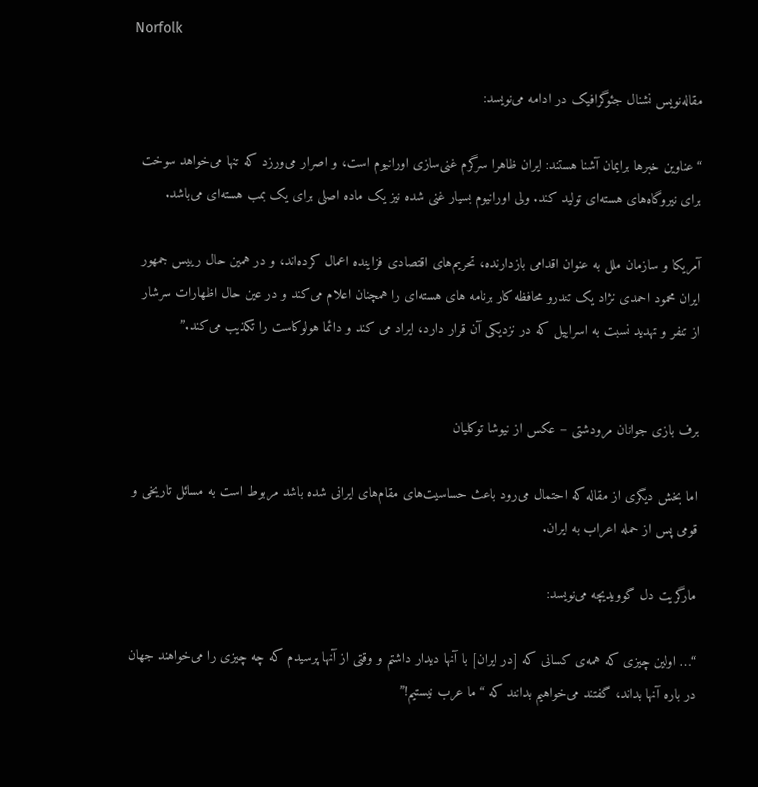Norfolk

مقاله‌نویس نشنال جئوگرافیک در ادامه می‌نویسد:

“عناوین خبرها برایمان آشنا هستند: ایران ظاهرا سرگرم غنی‌سازی اورانیوم است، و اصرار می‌ورزد که تنها می‌خواهد سوخت برای نیروگاه‌های هسته‌ای تولید کند. ولی اورانیوم بسیار غنی شده نیز یک ماده اصلی برای یک بمب هسته‌ای می‌باشد.

آمریکا و سازمان ملل به عنوان اقدامی بازدارنده، تحریم‌های اقتصادی فزاینده اعمال کرده‌اند، و در همین حال رییس جمهور ایران محمود احمدی نژاد یک تندرو محافظه کار برنامه های هسته‌ای را همچنان اعلام می‌کند و در عین حال اظهارات سرشار از تنفر و تهدید نسبت به اسراییل که در نزدیکی آن قرار دارد، ایراد می کند و دائما هولوکاست را تکذیب می‌کند.”


برف بازی جوانان مرودشتی – عکس از نیوشا توکلیان

اما بخش دیگری از مقاله که احتمال می‌رود باعث حساسیت‌های مقام‌های ایرانی شده باشد مربوط است به مسائل تاریخی و قومی پس از حمله اعراب به ایران.

مارگریت دل گوویدیچه می‌نویسد:

“… اولین چیزی که همه‌ی کسانی که [در ایران] با آنها دیدار داشتم و وقتی از آنها پرسیدم که چه چیزی را می‌خواهند جهان در باره آنها بداند، گفتند می‌خواهیم بدانند که “ما عرب نیستیم!”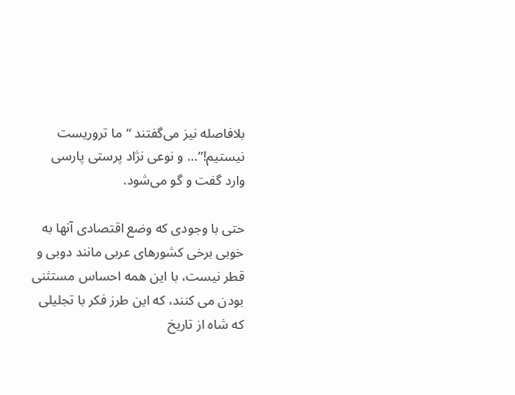بلافاصله نیز می‌گفتند “ما تروریست نیستیم!”… و نوعی نژاد پرستی پارسی وارد گفت و گو می‌شود.

حتی با وجودی که وضع اقتصادی آنها به خوبی برخی کشورهای عربی مانند دوبی و قطر نیست، با این همه احساس مستثنی بودن می کنند، که این طرز فکر با تجلیلی که شاه از تاریخ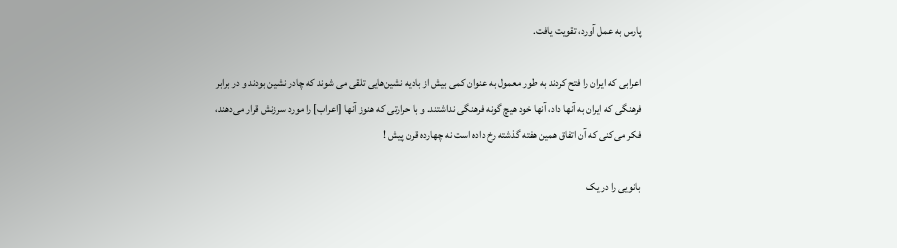پارس به عمل آورد، تقویت یافت.

اعرابی که ایران را فتح کردند به طور معمول به عنوان کمی بیش از بادیه نشین‌هایی تلقی می شوند که چادر نشین بودند و در برابر فرهنگی که ایران به آنها داد، آنها خود هیچ گونه فرهنگی نداشتند. و با حرارتی که هنوز آنها [اعراب] را مورد سرزنش قرار می‌دهند، فکر می‌کنی که آن اتفاق همین هفته گذشته رخ داده است نه چهارده قرن پیش !

بانویی را در یک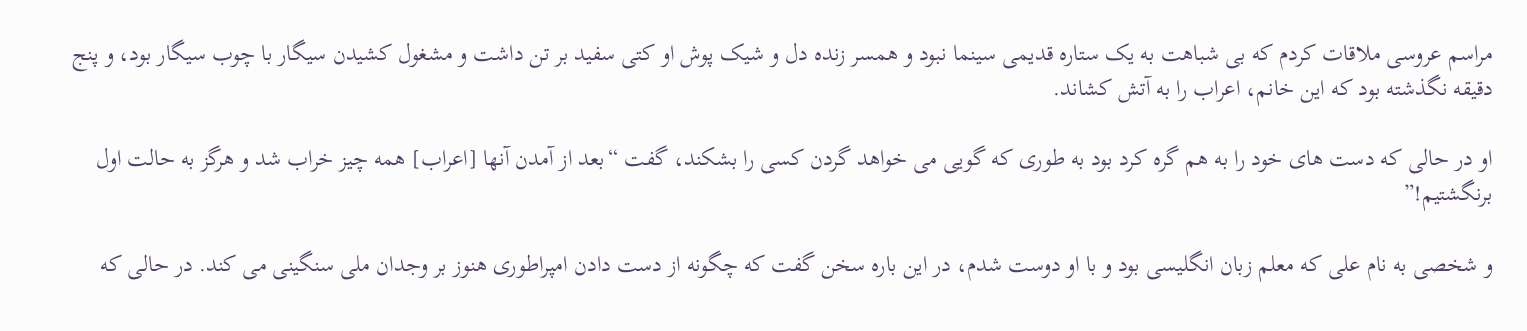مراسم عروسی ملاقات کردم که بی شباهت به یک ستاره قدیمی سینما نبود و همسر زنده دل و شیک پوش او کتی سفید بر تن داشت و مشغول کشیدن سیگار با چوب سیگار بود، و پنج دقیقه نگذشته بود که این خانم، اعراب را به آتش کشاند.

او در حالی که دست های خود را به هم گره کرد بود به طوری که گویی می خواهد گردن کسی را بشکند، گفت “بعد از آمدن آنها [اعراب] همه چیز خراب شد و هرگز به حالت اول برنگشتیم!”

و شخصی به نام علی که معلم زبان انگلیسی بود و با او دوست شدم، در این باره سخن گفت که چگونه از دست دادن امپراطوری هنوز بر وجدان ملی سنگینی می کند. در حالی که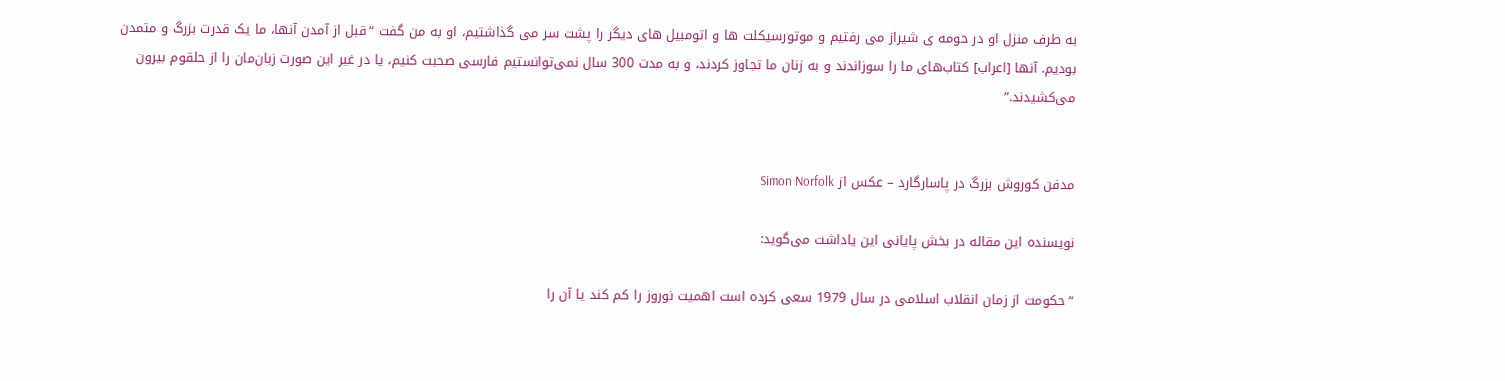به طرف منزل او در حومه ی شیراز می رفتیم و موتورسیکلت ها و اتومبیل های دیگر را پشت سر می گذاشتیم، او به من گفت “قبل از آمدن آنها، ما یک قدرت بزرگ و متمدن بودیم. آنها [اعراب] کتاب‌های ما را سوزاندند و به زنان ما تجاوز کردند، و به مدت 300 سال نمی‌توانستیم فارسی صحبت کنیم، یا در غیر این صورت زبان‌مان را از حلقوم بیرون می‌کشیدند.”


مدفن کوروش بزرگ در پاسارگارد – عکس از Simon Norfolk

نویسنده این مقاله در بخش پایانی این یاداشت می‌گوید:

“حکومت از زمان انقلاب اسلامی در سال 1979 سعی کرده است اهمیت نوروز را کم کند یا آن را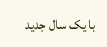با یک سال جدید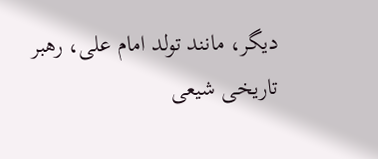دیگر، مانند تولد امام علی، رهبر تاریخی شیعی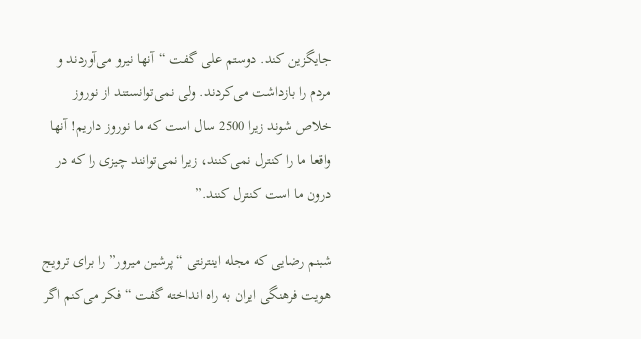جایگزین کند. دوستم علی گفت “آنها نیرو می‌آوردند و مردم را بازداشت می‌کردند. ولی نمی‌توانستند از نوروز خلاص شوند زیرا 2500 سال است که ما نوروز داریم! آنها واقعا ما را کنترل نمی‌کنند، زیرا نمی‌توانند چیزی را که در درون ما است کنترل کنند.”

شبنم رضایی که مجله اینترنتی “پرشین میرور” را برای ترویج هویت فرهنگی ایران به راه انداخته گفت “فکر می‌کنم اگر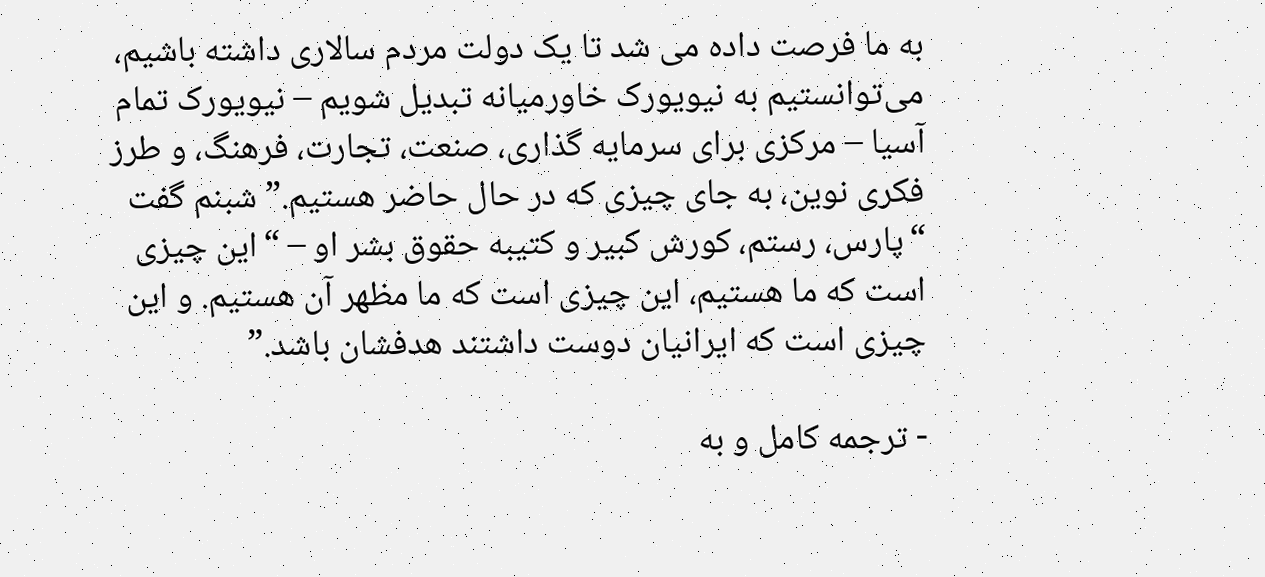به ما فرصت داده می شد تا یک دولت مردم سالاری داشته باشیم، می‌توانستیم به نیویورک خاورمیانه تبدیل شویم – نیویورک تمام آسیا – مرکزی برای سرمایه گذاری، صنعت، تجارت، فرهنگ، و طرز فکری نوین، به جای چیزی که در حال حاضر هستیم.” شبنم گفت “پارس، رستم، کورش کبیر و کتیبه حقوق بشر او – “این چیزی است که ما هستیم، این چیزی است که ما مظهر آن هستیم. و این چیزی است که ایرانیان دوست داشتند هدفشان باشد.”

- ترجمه کامل و به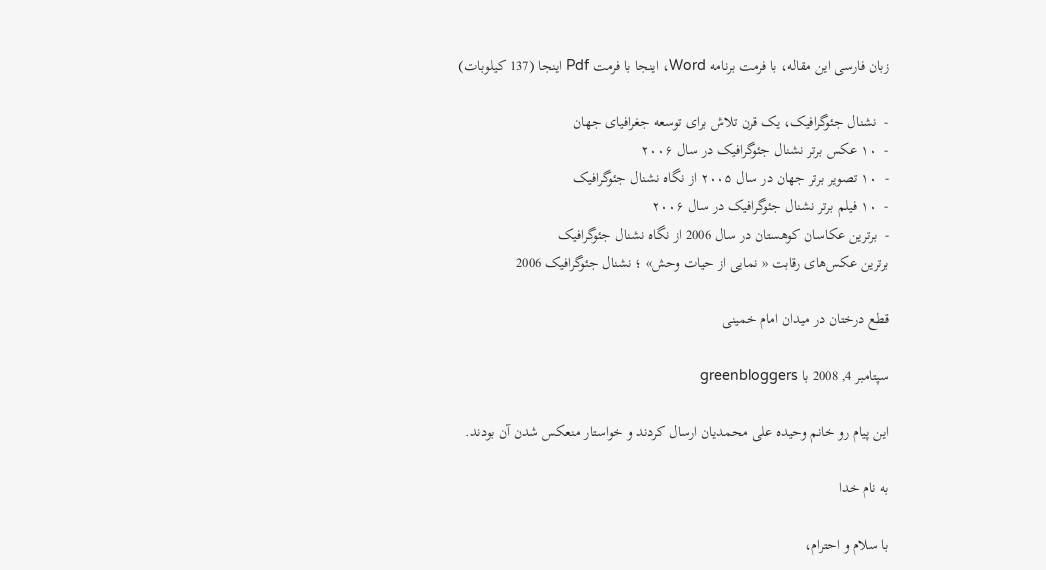زبان فارسی این مقاله، با فرمت برنامه Word، اینجا با فرمت Pdf اینجا (137 کیلوبات)

-  نشنال جئوگرافیک، یک قرن تلاش برای توسعه جغرافیای جهان
-  ۱۰ عکس برتر نشنال جئوگرافیک در سال ۲۰۰۶
-  ۱۰ تصویر برتر جهان در سال ۲۰۰۵ از نگاه نشنال جئوگرافیک
-  ۱۰ فیلم برتر نشنال جئوگرافیک در سال ۲۰۰۶
-  برترین عکاسان کوهستان در سال 2006 از نگاه نشنال جئوگرافیک
برترین عکس‌های رقابت « نمایی از حیات وحش» ؛ نشنال جئوگرافیک 2006

قطع درختان در میدان امام خمینی

سپتامبر 4, 2008 با greenbloggers

این پیام رو خانم وحیده علی محمدیان ارسال کردند و خواستار منعکس شدن آن بودند.

به نام خدا

با سلام و احترام،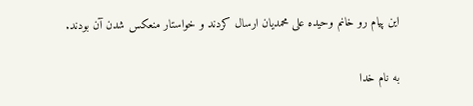این پیام رو خانم وحیده علی محمدیان ارسال کردند و خواستار منعکس شدن آن بودند.

به نام خدا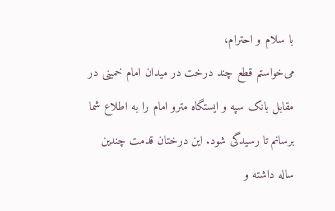با سلام و احترام،
می‌خواستم قطع چند درخت در میدان امام خمینی در مقابل بانک سپه و ایستگاه مترو امام را به اطلاع شما برسانم تا رسیدگی شود. این درختان قدمت چندین ساله داشته و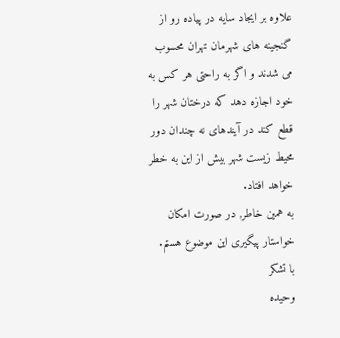علاوه بر ایجاد سایه در پیاده رو از گنجینه های شهرمان تهران محسوب می شدند و اگر به راحتی هر کس به خود اجازه دهد که درختان شهر را قطع کند در آیندهای نه چندان دور محیط زیست شهر بیش از این به خطر خواهد افتاد.
به همین خاطر, در صورت امکان خواستار پیگیری این موضوع هستم.
با تشکر
وحیده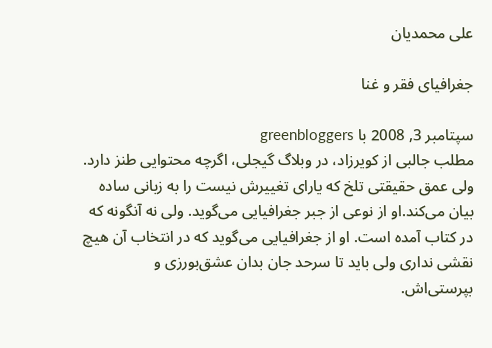علی محمدیان

جغرافیای فقر و غنا

سپتامبر 3, 2008 با greenbloggers
مطلب جالبی از کویرزاد، در وبلاگ گیجلی، اگرچه محتوایی طنز دارد. ولی عمق حقیقتی تلخ که یارای تغییرش نیست را به زبانی ساده بیان می‌کند.او از نوعی از جبر جغرافیایی می‌گوید. ولی نه آنگونه که در کتاب آمده است. او از جغرافیایی می‌گوید که در انتخاب آن هیچ نقشی نداری ولی باید تا سرحد جان بدان عشق‌بورزی و بپرستی‌اش.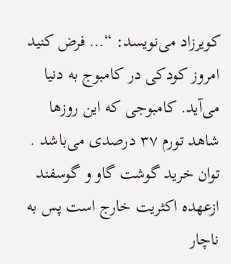کویرزاد می‌نویسد: “… فرض کنید امروز کودکی در کامبوج به دنیا می‌آید. کامبوجی که این روزها شاهد تورم ۳۷ درصدی می‌باشد . توان خرید گوشت گاو و گوسفند ازعهده اکثریت خارج است پس به ناچار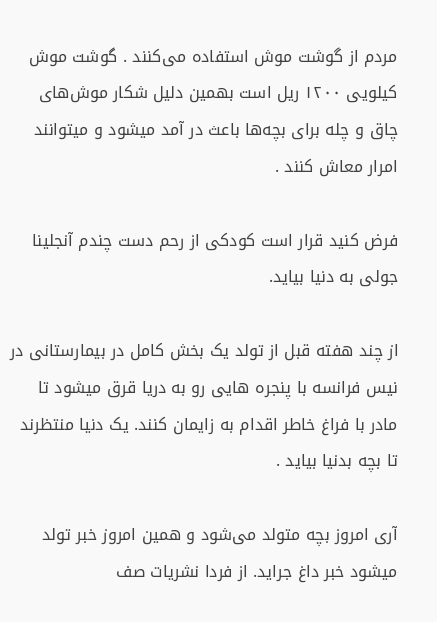مردم از گوشت موش استفاده می‌کنند . گوشت موش کیلویی ۱۲۰۰ ریل است بهمین دلیل شکار موش‌های چاق و چله برای بچه‌ها باعث در آمد میشود و میتوانند امرار معاش کنند .

فرض کنید قرار است کودکی از رحم دست چندم آنجلینا جولی به دنیا بیاید.

از چند هفته قبل از تولد یک بخش کامل در بیمارستانی در نیس فرانسه با پنجره هایی رو به دریا قرق میشود تا مادر با فراغ خاطر اقدام به زایمان کنند. یک دنیا منتظرند تا بچه بدنیا بیاید .

آری امروز بچه متولد می‌شود و همین امروز خبر تولد میشود خبر داغ جراید. از فردا نشریات صف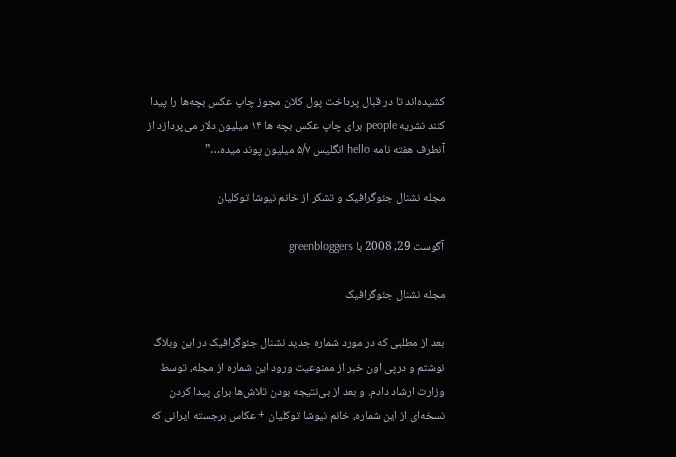کشیده‌اند تا در قبال پرداخت پول کلان مجوز چاپ عکس بچه‌ها را پیدا کنند نشریه people برای چاپ عکس بچه ها ۱۴ میلیون دلار می‌پردازد از آنطرف هفته نامه hello انگلیس ۵/۷ میلیون پوند میده…”

مجله نشنال جئوگرافیک و تشکر از خانم نیوشا توکلیان

آگوست 29, 2008 با greenbloggers

مجله نشنال جئوگرافیک

بعد از مطلبی که در مورد شماره جدید نشنال جئوگرافیک در این وبلاگ نوشتم و درپی اون خبر از ممنوعیت ورود این شماره از مجله، توسط وزارت ارشاد دادم. و بعد از بی‌نتیجه بودن تلاش‌ها برای پیدا کردن نسخه‌ای از این شماره، خانم نیوشا توکلیان + عکاس برجسته ایرانی که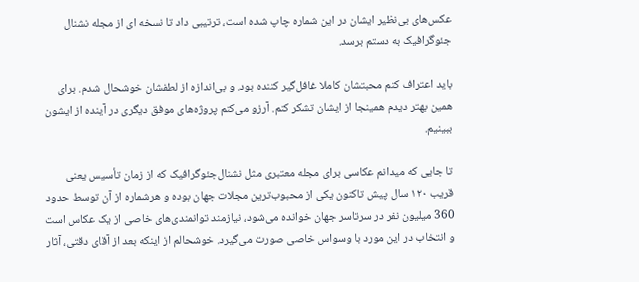عکس‌های بی‌نظیر ایشان در این شماره چاپ شده است، ترتیبی داد تا نسخه ای از مجله نشنال جئوگرافیک به دستم برسد.

باید اعتراف کنم محبتشان کاملا غافل‌گیر کننده بود. و بی‌اندازه از لطفشان خوشحال شدم. برای همین بهتر دیدم همینجا از ایشان تشکر ‌کنم. آرزو می‌کنم پروژه‌های موفق دیگری در آینده از ایشون ببینیم.

تا جایی که میدانم عکاسی برای مجله معتبری مثل نشنال‌جئوگرافیک که از زمان تأسیس یعنی قریب ۱۲۰ سال پیش تاکنون یکی از محبوب‌ترین مجلات جهان بوده و هرشماره از آن توسط حدود 360 میلیون نفر در سرتاسر جهان خوانده می‌شود، نیازمند توانمندی‌های خاصی از یک عکاس است و انتخاب در این مورد با وسواس خاصی صورت می‌گیرد. خوشحالم از اینکه بعد از آقای دقتی، آثار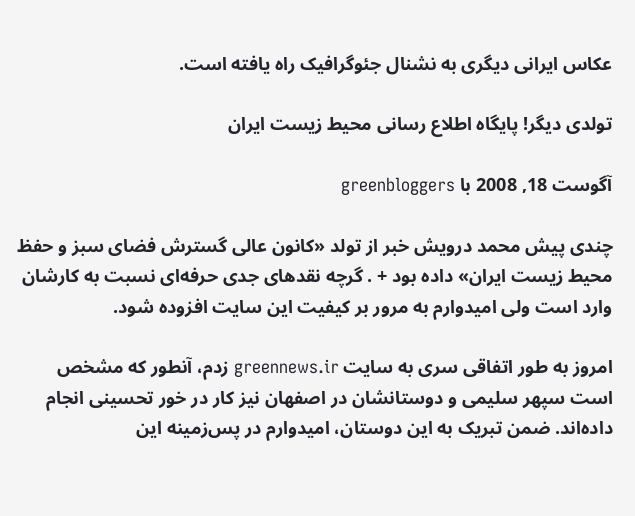عکاس ایرانی دیگری به نشنال جئوگرافیک راه یافته است.

تولدی دیگر! پایگاه اطلاع رسانی محیط زیست ایران

آگوست 18, 2008 با greenbloggers

چندی پیش محمد درویش خبر از تولد «كانون عالی گسترش فضای سبز و حفظ محیط زیست ایران» داده بود + . گرچه نقدهای جدی حرفه‌ای نسبت به کارشان وارد است ولی امیدوارم به مرور بر کیفیت این سایت افزوده شود.

امروز به طور اتفاقی سری به سایت greennews.ir زدم، آنطور که مشخص است سپهر سلیمی و دوستانشان در اصفهان نیز کار در خور تحسینی انجام داده‌اند. ضمن تبریک به این دوستان، امیدوارم در پس‌زمینه این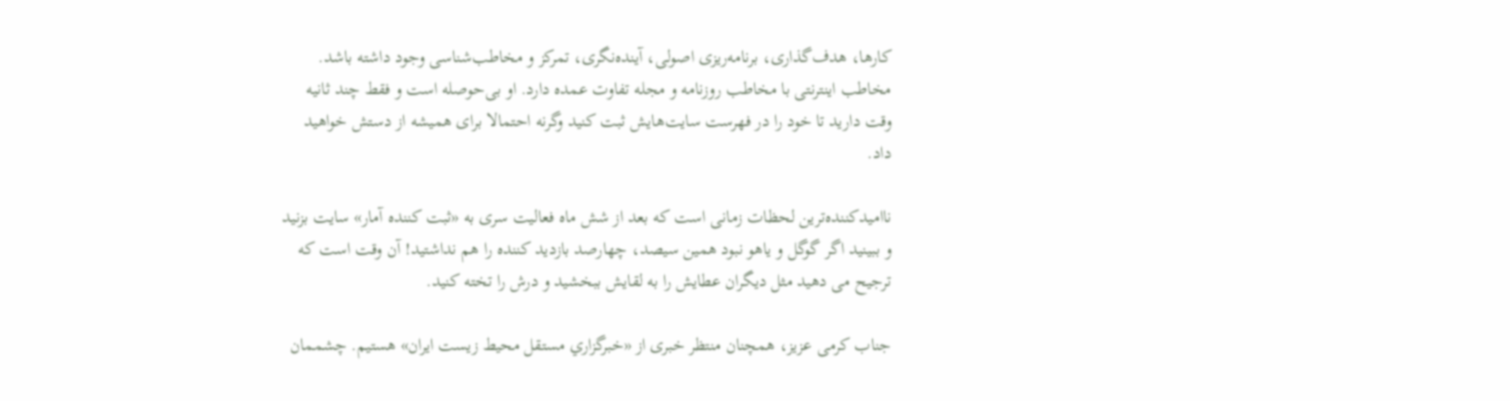کارها، هدف‌گذاری، برنامه‌ریزی اصولی، آینده‌نگری، تمرکز و مخاطب‌شناسی وجود داشته باشد. مخاطب اینترنتی با مخاطب روزنامه و مجله تفاوت‌ عمده دارد. او بی‌حوصله است و فقط چند ثانیه وقت دارید تا خود را در فهرست سایت‌هایش ثبت کنید وگرنه احتمالا برای همیشه از دستش خواهید داد.

ناامیدکننده‌ترین لحظات زمانی است که بعد از شش ماه فعالیت سری به «ثبت کننده آمار» سایت بزنید و ببینید اگر گوگل و یاهو نبود همین سیصد، چهارصد بازدید کننده را هم نداشتید! آن وقت است که ترجیح می دهید مثل دیگران عطایش را به لقایش ببخشید و درش را تخته کنید.

جناب کرمی عزیز، همچنان منتظر خبری از «خبرگزاري مستقل محیط زیست ايران» هستیم. چشممان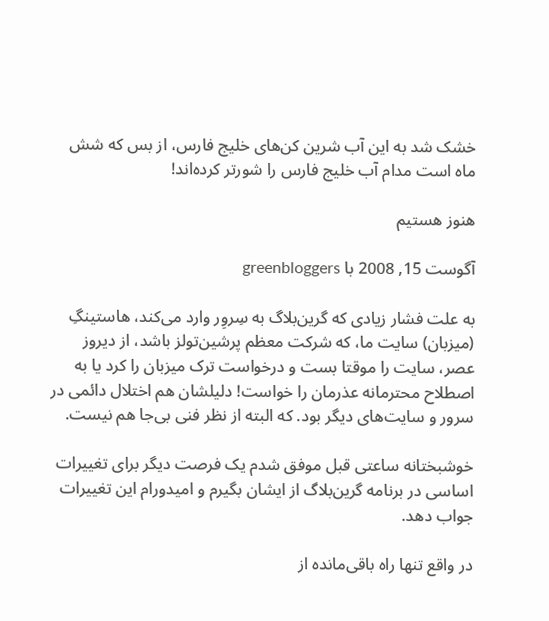خشک شد به این آب شرین‌ کن‌های خلیج فارس، از بس که شش ماه است مدام آب خليج فارس را شورتر كرده‌اند!

هنوز هستیم

آگوست 15, 2008 با greenbloggers

به علت فشار زیادی که گرین‌بلاگ به سِروِر وارد می‌کند، هاستینگِ (میزبان) سایت ما، که شرکت معظم پرشین‌تولز باشد، از دیروز عصر، سایت را موقتا بست و درخواست ترک میزبان را کرد یا به اصطلاح محترمانه عذرمان را خواست! دلیلشان هم اختلال دائمی در سرور و سایت‌های دیگر بود. که البته از نظر فنی بی‌جا هم نیست.

خوشبختانه ساعتی قبل موفق شدم یک فرصت دیگر برای تغییرات اساسی در برنامه گرین‌بلاگ از ایشان بگیرم و امیدورام این تغییرات جواب دهد.

در واقع تنها راه باقی‌مانده از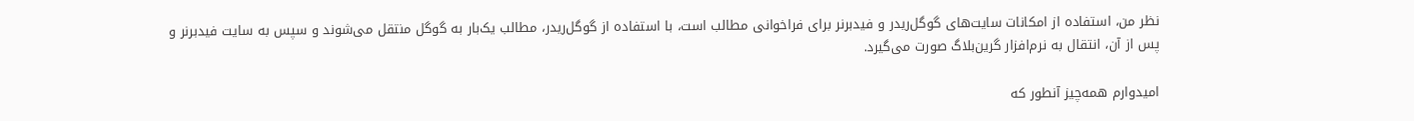نظر من، استفاده از امکانات سایت‌های گوگل‌ریدر و فیدبرنر برای فراخوانی مطالب است، با استفاده از گوگل‌ریدر، مطالب یک‌بار به گوگل منتقل می‌شوند و سپس به سایت فیدبرنر و پس از آن، انتقال به نرم‌افزار گرین‌بلاگ صورت می‌گیرد.

امیدوارم همه‌چیز آنطور که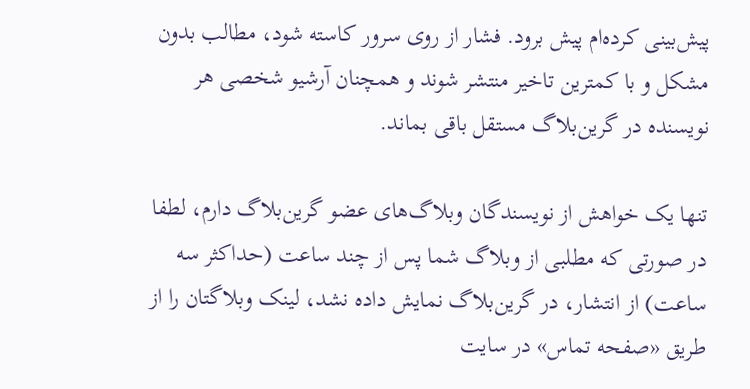پیش‌بینی کرده‌ام پیش برود. فشار از روی سرور کاسته شود، مطالب بدون مشکل و با کمترین تاخیر منتشر شوند و همچنان آرشیو شخصی هر نویسنده در گرین‌بلاگ مستقل باقی بماند.

تنها یک خواهش از نویسندگان وبلاگ‌های عضو گرین‌بلاگ دارم، لطفا در صورتی که مطلبی از وبلاگ شما پس از چند ساعت (حداکثر سه ساعت) از انتشار، در گرین‌بلاگ نمایش داده نشد، لینک وبلاگتان را از طریق «صفحه تماس» در سایت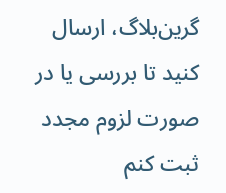گرین‌بلاگ، ارسال کنید تا بررسی یا در صورت لزوم مجدد ثبت کنم